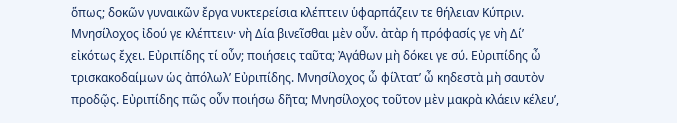ὅπως; δοκῶν γυναικῶν ἔργα νυκτερείσια κλέπτειν ὑφαρπάζειν τε θήλειαν Κύπριν. Μνησίλοχος ἰδού γε κλέπτειν· νὴ Δία βινεῖσθαι μὲν οὖν. ἀτὰρ ἡ πρόφασίς γε νὴ Δίʼ εἰκότως ἔχει. Εὐριπίδης τί οὖν; ποιήσεις ταῦτα; Ἀγάθων μὴ δόκει γε σύ. Εὐριπίδης ὦ τρισκακοδαίμων ὡς ἀπόλωλʼ Εὐριπίδης. Μνησίλοχος ὦ φίλτατʼ ὦ κηδεστὰ μὴ σαυτὸν προδῷς. Εὐριπίδης πῶς οὖν ποιήσω δῆτα; Μνησίλοχος τοῦτον μὲν μακρὰ κλάειν κέλευʼ,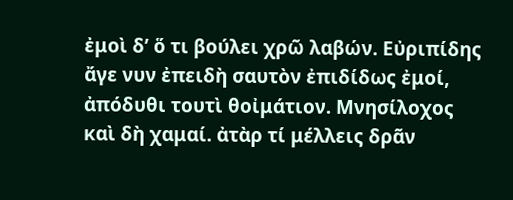ἐμοὶ δʼ ὅ τι βούλει χρῶ λαβών. Εὐριπίδης ἄγε νυν ἐπειδὴ σαυτὸν ἐπιδίδως ἐμοί, ἀπόδυθι τουτὶ θοἰμάτιον. Μνησίλοχος καὶ δὴ χαμαί. ἀτὰρ τί μέλλεις δρᾶν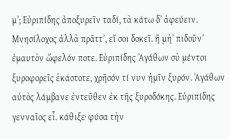μʼ; Εὐριπίδης ἀποξυρεῖν ταδί, τὰ κάτω δʼ ἀφεύειν. Μνησίλοχος ἀλλὰ πρᾶττʼ, εἴ σοι δοκεῖ. ἢ μὴʼ πιδοῦνʼ ἐμαυτὸν ὤφελόν ποτε. Εὐριπίδης Ἀγάθων σὺ μέντοι ξυροφορεῖς ἑκάστοτε, χρῆσόν τί νυν ἡμῖν ξυρόν. Ἀγάθων αὐτὸς λάμβανε ἐντεῦθεν ἐκ τῆς ξυροδόκης. Εὐριπίδης γενναῖος εἶ. κάθιξε· φύσα τὴν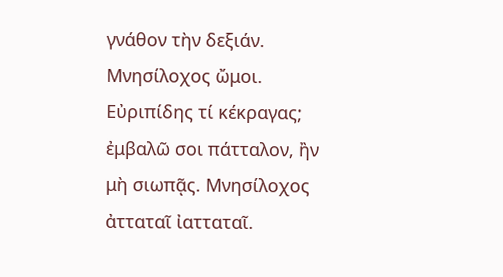γνάθον τὴν δεξιάν. Μνησίλοχος ὤμοι. Εὐριπίδης τί κέκραγας; ἐμβαλῶ σοι πάτταλον, ἢν μὴ σιωπᾷς. Μνησίλοχος ἀτταταῖ ἰατταταῖ.